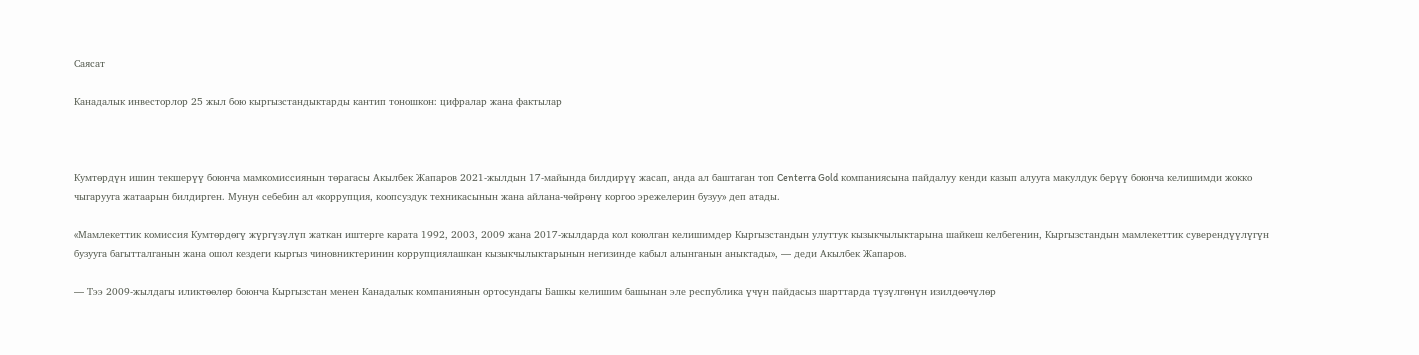Саясат

Канадалык инвесторлор 25 жыл бою кыргызстандыктарды кантип тоношкон: цифралар жана фактылар



Кумтөрдүн ишин текшерүү боюнча мамкомиссиянын төрагасы Акылбек Жапаров 2021-жылдын 17-майында билдирүү жасап, анда ал баштаган топ Centerra Gold компаниясына пайдалуу кенди казып алууга макулдук берүү боюнча келишимди жокко чыгарууга жатаарын билдирген. Мунун себебин ал «коррупция, коопсуздук техникасынын жана айлана-чөйрөнү коргоо эрежелерин бузуу» деп атады.

«Мамлекеттик комиссия Кумтөрдөгү жүргүзүлүп жаткан иштерге карата 1992, 2003, 2009 жана 2017-жылдарда кол коюлган келишимдер Кыргызстандын улуттук кызыкчылыктарына шайкеш келбегенин, Кыргызстандын мамлекеттик суверендүүлүгүн бузууга багытталганын жана ошол кездеги кыргыз чиновниктеринин коррупциялашкан кызыкчылыктарынын негизинде кабыл алынганын аныктады», — деди Акылбек Жапаров.

— Тээ 2009-жылдагы иликтөөлөр боюнча Кыргызстан менен Канадалык компаниянын ортосундагы Башкы келишим башынан эле республика үчүн пайдасыз шарттарда түзүлгөнүн изилдөөчүлөр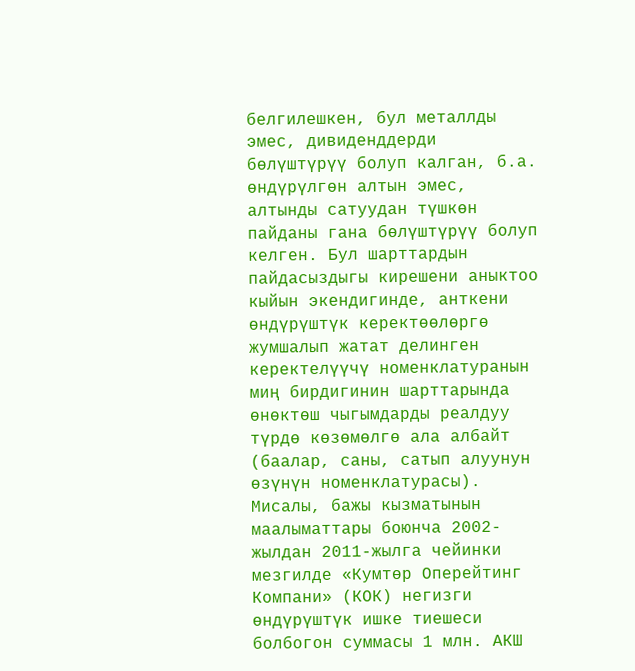белгилешкен, бул металлды эмес, дивиденддерди бөлүштүрүү болуп калган, б.а. өндүрүлгөн алтын эмес, алтынды сатуудан түшкөн пайданы гана бөлүштүрүү болуп келген. Бул шарттардын пайдасыздыгы кирешени аныктоо кыйын экендигинде, анткени өндүрүштүк керектөөлөргө жумшалып жатат делинген керектелүүчү номенклатуранын миң бирдигинин шарттарында өнөктөш чыгымдарды реалдуу түрдө көзөмөлгө ала албайт (баалар, саны, сатып алуунун өзүнүн номенклатурасы). Мисалы, бажы кызматынын маалыматтары боюнча 2002-жылдан 2011-жылга чейинки мезгилде «Кумтөр Оперейтинг Компани» (КОК) негизги өндүрүштүк ишке тиешеси болбогон суммасы 1 млн. АКШ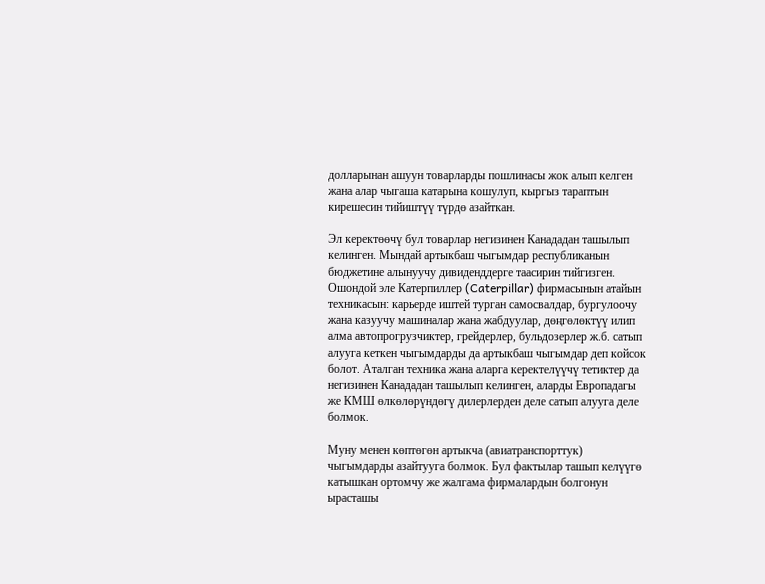долларынан ашуун товарларды пошлинасы жок алып келген жана алар чыгаша катарына кошулуп, кыргыз тараптын кирешесин тийиштүү түрдө азайткан.

Эл керектөөчү бул товарлар негизинен Канададан ташылып келинген. Мындай артыкбаш чыгымдар республиканын бюджетине алынуучу дивиденддерге таасирин тийгизген. Ошондой эле Катерпиллер (Caterpillar) фирмасынын атайын техникасын: карьерде иштей турган самосвалдар, бургулоочу жана казуучу машиналар жана жабдуулар, дөңгөлөктүү илип алма автопрогрузчиктер, грейдерлер, бульдозерлер ж.б. сатып алууга кеткен чыгымдарды да артыкбаш чыгымдар деп койсок болот. Аталган техника жана аларга керектелүүчү тетиктер да негизинен Канададан ташылып келинген, аларды Европадагы же КМШ өлкөлөрүндөгү дилерлерден деле сатып алууга деле болмок.

Муну менен көптөгөн артыкча (авиатранспорттук) чыгымдарды азайтууга болмок. Бул фактылар ташып келүүгө катышкан ортомчу же жалгама фирмалардын болгонун ырасташы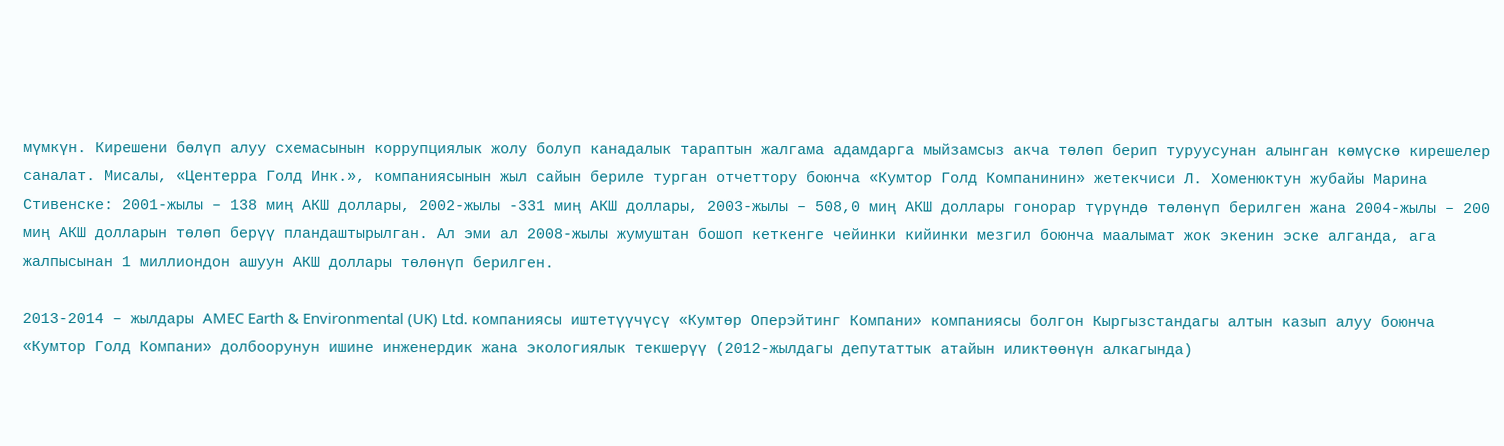мүмкүн. Кирешени бөлүп алуу схемасынын коррупциялык жолу болуп канадалык тараптын жалгама адамдарга мыйзамсыз акча төлөп берип туруусунан алынган көмүскө кирешелер саналат. Мисалы, «Центерра Голд Инк.», компаниясынын жыл сайын бериле турган отчеттору боюнча «Кумтор Голд Компанинин» жетекчиси Л. Хоменюктун жубайы Марина Стивенске: 2001-жылы – 138 миң АКШ доллары, 2002-жылы -331 миң АКШ доллары, 2003-жылы – 508,0 миң АКШ доллары гонорар түрүндө төлөнүп берилген жана 2004-жылы – 200 миң АКШ долларын төлөп берүү пландаштырылган. Ал эми ал 2008-жылы жумуштан бошоп кеткенге чейинки кийинки мезгил боюнча маалымат жок экенин эске алганда, ага жалпысынан 1 миллиондон ашуун АКШ доллары төлөнүп берилген.

2013-2014 – жылдары AMEC Earth & Environmental (UK) Ltd. компаниясы иштетүүчүсү «Кумтөр Оперэйтинг Компани» компаниясы болгон Кыргызстандагы алтын казып алуу боюнча «Кумтор Голд Компани» долбоорунун ишине инженердик жана экологиялык текшерүү (2012-жылдагы депутаттык атайын иликтөөнүн алкагында)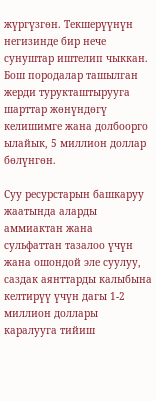жүргүзгөн. Текшерүүнүн негизинде бир нече сунуштар иштелип чыккан. Бош породалар ташылган жерди турукташтырууга шарттар жөнүндөгү келишимге жана долбоорго ылайык, 5 миллион доллар бөлүнгөн.

Суу ресурстарын башкаруу жаатында аларды аммиактан жана сульфаттан тазалоо үчүн жана ошондой эле суулуу, саздак аянттарды калыбына келтирүү үчүн дагы 1-2 миллион доллары каралууга тийиш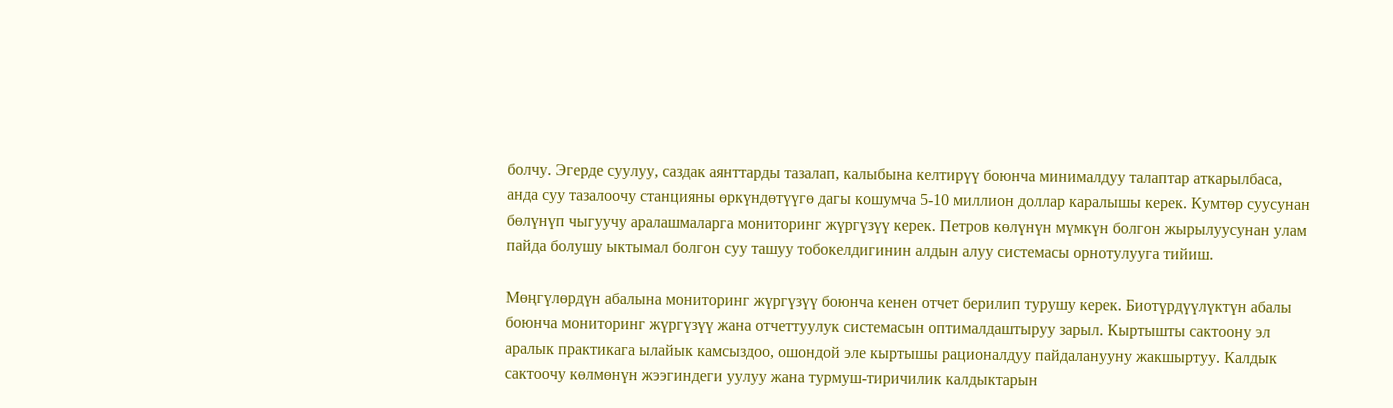болчу. Эгерде суулуу, саздак аянттарды тазалап, калыбына келтирүү боюнча минималдуу талаптар аткарылбаса, анда суу тазалоочу станцияны өркүндөтүүгө дагы кошумча 5-10 миллион доллар каралышы керек. Кумтөр суусунан бөлүнүп чыгуучу аралашмаларга мониторинг жүргүзүү керек. Петров көлүнүн мүмкүн болгон жырылуусунан улам пайда болушу ыктымал болгон суу ташуу тобокелдигинин алдын алуу системасы орнотулууга тийиш.

Мөңгүлөрдүн абалына мониторинг жүргүзүү боюнча кенен отчет берилип турушу керек. Биотүрдүүлүктүн абалы боюнча мониторинг жүргүзүү жана отчеттуулук системасын оптималдаштыруу зарыл. Кыртышты сактоону эл аралык практикага ылайык камсыздоо, ошондой эле кыртышы рационалдуу пайдаланууну жакшыртуу. Калдык сактоочу көлмөнүн жээгиндеги уулуу жана турмуш-тиричилик калдыктарын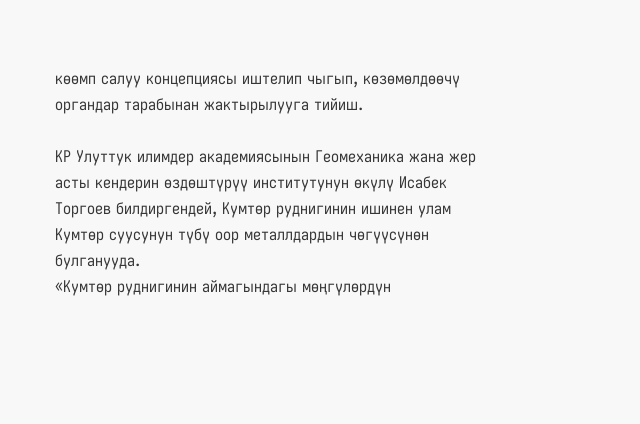көөмп салуу концепциясы иштелип чыгып, көзөмөлдөөчү органдар тарабынан жактырылууга тийиш.

КР Улуттук илимдер академиясынын Геомеханика жана жер асты кендерин өздөштүрүү институтунун өкүлү Исабек Торгоев билдиргендей, Кумтөр руднигинин ишинен улам Кумтөр суусунун түбү оор металлдардын чөгүүсүнөн булганууда.
«Кумтөр руднигинин аймагындагы мөңгүлөрдүн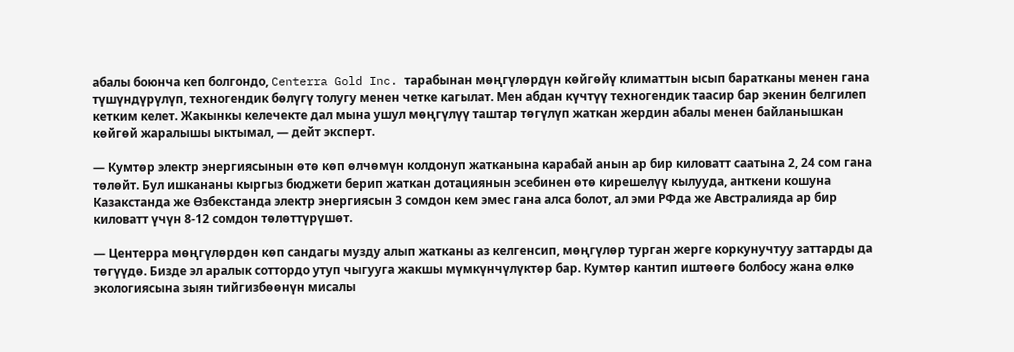абалы боюнча кеп болгондо, Centerra Gold Inc. тарабынан мөңгүлөрдүн көйгөйү климаттын ысып баратканы менен гана түшүндүрүлүп, техногендик бөлүгү толугу менен четке кагылат. Мен абдан күчтүү техногендик таасир бар экенин белгилеп кетким келет. Жакынкы келечекте дал мына ушул мөңгүлүү таштар төгүлүп жаткан жердин абалы менен байланышкан көйгөй жаралышы ыктымал, — дейт эксперт.

— Кумтөр электр энергиясынын өтө көп өлчөмүн колдонуп жатканына карабай анын ар бир киловатт саатына 2, 24 сом гана төлөйт. Бул ишкананы кыргыз бюджети берип жаткан дотациянын эсебинен өтө кирешелүү кылууда, анткени кошуна Казакстанда же Өзбекстанда электр энергиясын 3 сомдон кем эмес гана алса болот, ал эми РФда же Австралияда ар бир киловатт үчүн 8-12 сомдон төлөттүрүшөт.

— Центерра мөңгүлөрдөн көп сандагы музду алып жатканы аз келгенсип, мөңгүлөр турган жерге коркунучтуу заттарды да төгүүдө. Бизде эл аралык соттордо утуп чыгууга жакшы мүмкүнчүлүктөр бар. Кумтөр кантип иштөөгө болбосу жана өлкө экологиясына зыян тийгизбөөнүн мисалы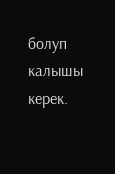болуп калышы керек.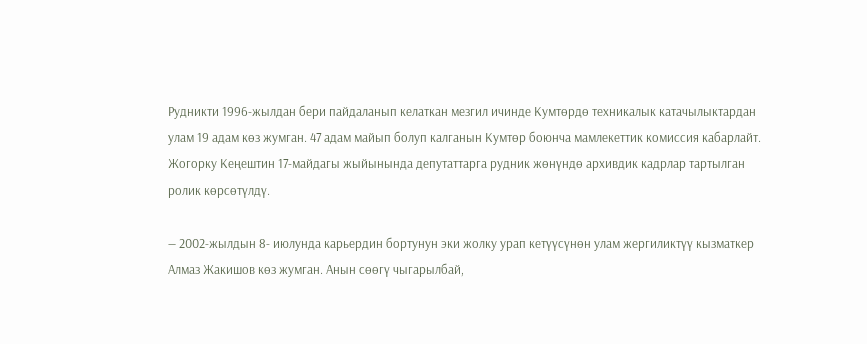Рудникти 1996-жылдан бери пайдаланып келаткан мезгил ичинде Кумтөрдө техникалык катачылыктардан улам 19 адам көз жумган. 47 адам майып болуп калганын Кумтөр боюнча мамлекеттик комиссия кабарлайт.
Жогорку Кеңештин 17-майдагы жыйынында депутаттарга рудник жөнүндө архивдик кадрлар тартылган ролик көрсөтүлдү.

— 2002-жылдын 8- июлунда карьердин бортунун эки жолку урап кетүүсүнөн улам жергиликтүү кызматкер Алмаз Жакишов көз жумган. Анын сөөгү чыгарылбай,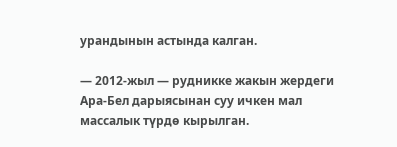урандынын астында калган.

— 2012-жыл — рудникке жакын жердеги Ара-Бел дарыясынан суу ичкен мал массалык түрдө кырылган.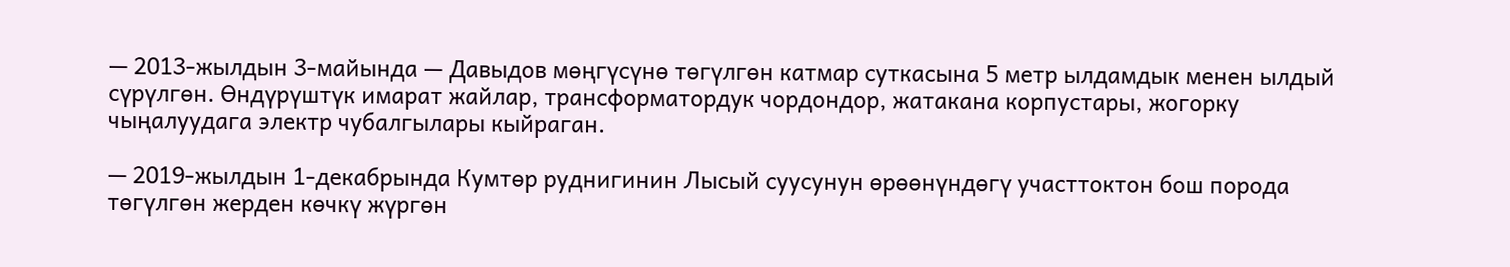— 2013-жылдын 3-майында — Давыдов мөңгүсүнө төгүлгөн катмар суткасына 5 метр ылдамдык менен ылдый сүрүлгөн. Өндүрүштүк имарат жайлар, трансформатордук чордондор, жатакана корпустары, жогорку чыңалуудага электр чубалгылары кыйраган.

— 2019-жылдын 1-декабрында Кумтөр руднигинин Лысый суусунун өрөөнүндөгү участтоктон бош порода төгүлгөн жерден көчкү жүргөн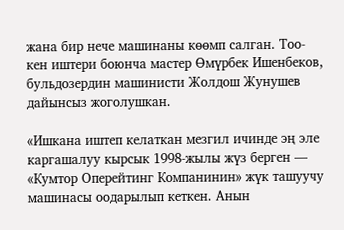жана бир нече машинаны көөмп салган. Тоо-кен иштери боюнча мастер Өмүрбек Ишенбеков, бульдозердин машинисти Жолдош Жунушев дайынсыз жоголушкан.

«Ишкана иштеп келаткан мезгил ичинде эң эле каргашалуу кырсык 1998-жылы жүз берген — «Кумтор Оперейтинг Компанинин» жүк ташуучу машинасы оодарылып кеткен. Анын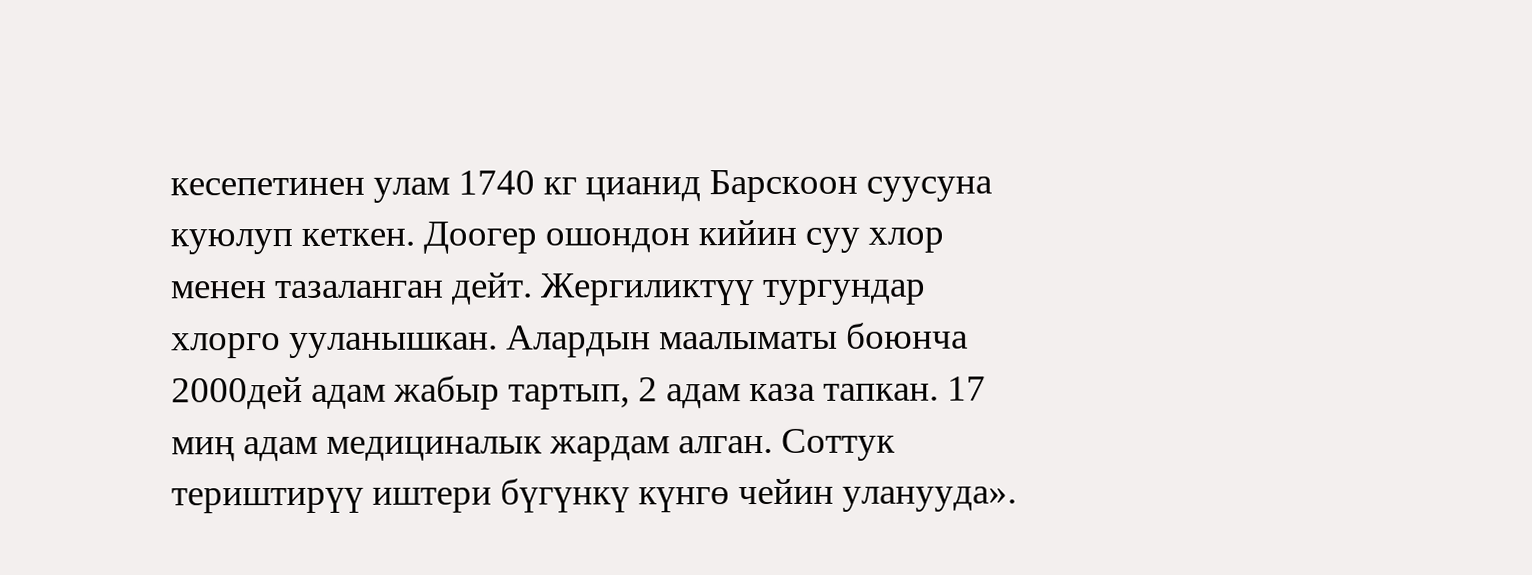кесепетинен улам 1740 кг цианид Барскоон суусуна куюлуп кеткен. Доогер ошондон кийин суу хлор менен тазаланган дейт. Жергиликтүү тургундар хлорго ууланышкан. Алардын маалыматы боюнча 2000дей адам жабыр тартып, 2 адам каза тапкан. 17 миң адам медициналык жардам алган. Соттук териштирүү иштери бүгүнкү күнгө чейин уланууда».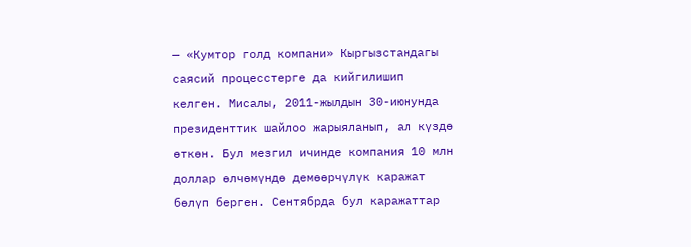— «Кумтор голд компани» Кыргызстандагы саясий процесстерге да кийгилишип келген. Мисалы, 2011-жылдын 30-июнунда президенттик шайлоо жарыяланып, ал күздө өткөн. Бул мезгил ичинде компания 10 млн доллар өлчөмүндө демөөрчүлүк каражат бөлүп берген. Сентябрда бул каражаттар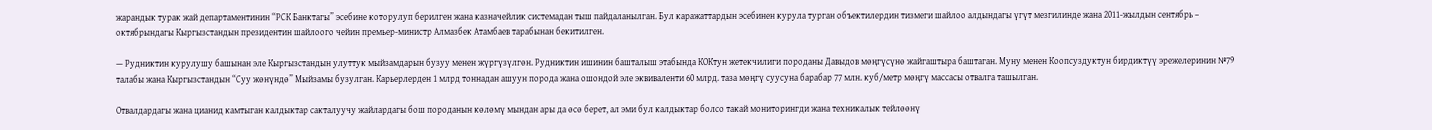жарандык турак жай департаментинин “РСК Банктагы” эсебине которулуп берилген жана казначейлик системадан тыш пайдаланылган. Бул каражаттардын эсебинен курула турган объектилердин тизмеги шайлоо алдындагы үгүт мезгилинде жана 2011-жылдын сентябрь – октябрындагы Кыргызстандын президентин шайлоого чейин премьер-министр Алмазбек Атамбаев тарабынан бекитилген.

— Рудниктин курулушу башынан эле Кыргызстандын улуттук мыйзамдарын бузуу менен жүргүзүлгөн. Рудниктин ишинин башталыш этабында КОКтун жетекчилиги породаны Давыдов мөңгүсүнө жайгаштыра баштаган. Муну менен Коопсуздуктун бирдиктүү эрежелеринин №79 талабы жана Кыргызстандын “Суу жөнүндө” Мыйзамы бузулган. Карьерлерден 1 млрд тоннадан ашуун порода жана ошондой эле эквиваленти 60 млрд. таза мөңгү суусуна барабар 77 млн. куб/метр мөңгү массасы отвалга ташылган.

Отвалдардагы жана цианид камтыган калдыктар сакталуучу жайлардагы бош породанын көлөмү мындан ары да өсө берет, ал эми бул калдыктар болсо такай мониторингди жана техникалык тейлөөнү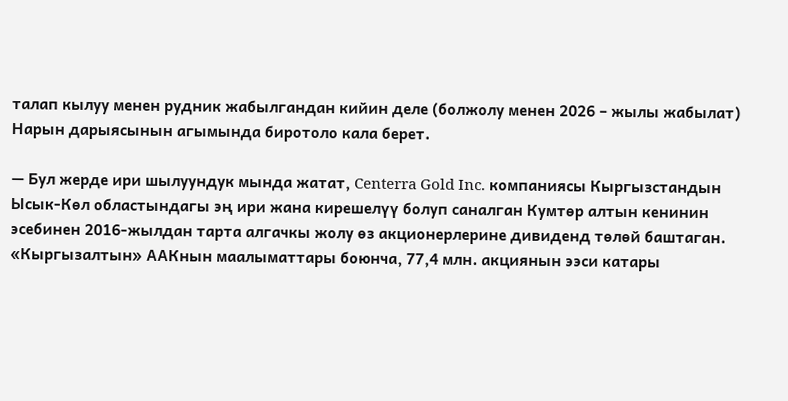талап кылуу менен рудник жабылгандан кийин деле (болжолу менен 2026 – жылы жабылат) Нарын дарыясынын агымында биротоло кала берет.

— Бул жерде ири шылуундук мында жатат, Centerra Gold Inc. компаниясы Кыргызстандын Ысык-Көл областындагы эң ири жана кирешелүү болуп саналган Кумтөр алтын кенинин эсебинен 2016-жылдан тарта алгачкы жолу өз акционерлерине дивиденд төлөй баштаган. «Кыргызалтын» ААКнын маалыматтары боюнча, 77,4 млн. акциянын ээси катары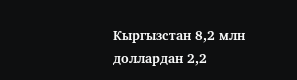Кыргызстан 8,2 млн доллардан 2,2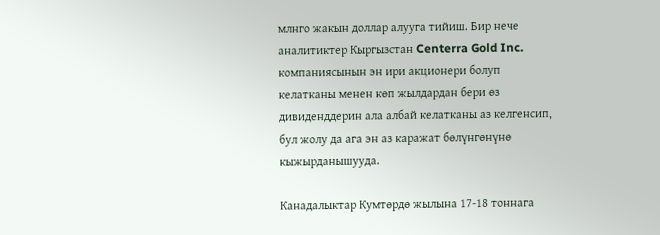млнго жакын доллар алууга тийиш. Бир нече аналитиктер Кыргызстан Centerra Gold Inc. компаниясынын эн ири акционери болуп келатканы менен көп жылдардан бери өз дивиденддерин ала албай келатканы аз келгенсип, бул жолу да ага эн аз каражат бөлүнгөнүнө кыжырданышууда.

Канадалыктар Кумтөрдө жылына 17-18 тоннага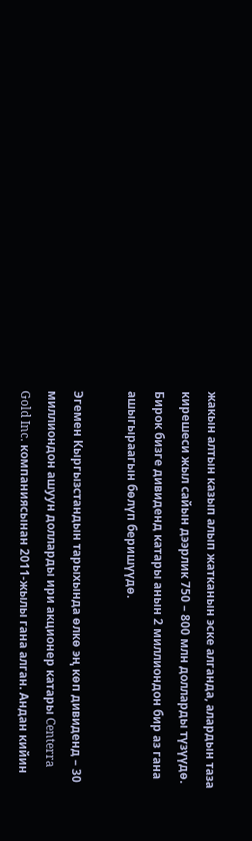жакын алтын казып алып жатканын эске алганда, алардын таза кирешеси жыл сайын дээрлик 750 – 800 млн долларды түзүүдө. Бирок бизге дивиденд катары анын 2 миллиондон бир аз гана ашыгыраагын бөлүп беришүүдө.

Эгемен Кыргызстандын тарыхында өлкө эң көп дивиденд – 30 миллиондон ашуун долларды ири акционер катары Centerra Gold Inc. компаниясынан 2011-жылы гана алган. Андан кийин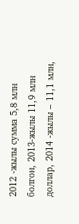2012 -жылы сумма 5,8 млн болгон, 2013-жылы 11,9 млн доллар, 2014 -жылы – 11,1 млн,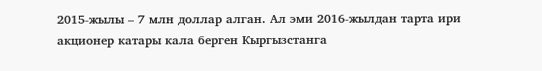2015-жылы – 7 млн доллар алган. Ал эми 2016-жылдан тарта ири акционер катары кала берген Кыргызстанга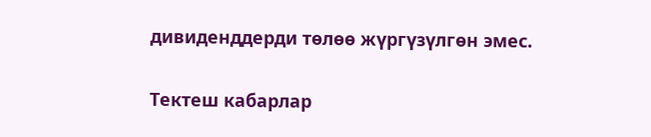дивиденддерди төлөө жүргүзүлгөн эмес.


Тектеш кабарлар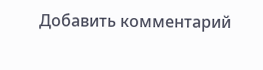Добавить комментарий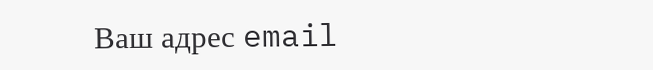Ваш адрес email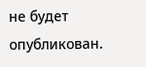не будет опубликован.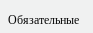Обязательные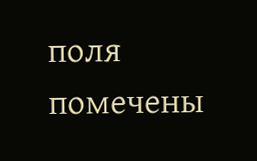поля помечены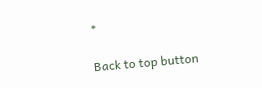*

Back to top button